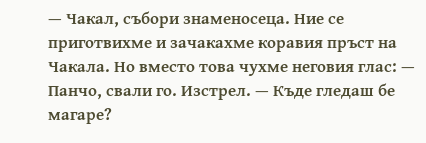— Чакал, събори знаменосеца. Ние се приготвихме и зачакахме коравия пръст на Чакала. Но вместо това чухме неговия глас: — Панчо, свали го. Изстрел. — Къде гледаш бе магаре?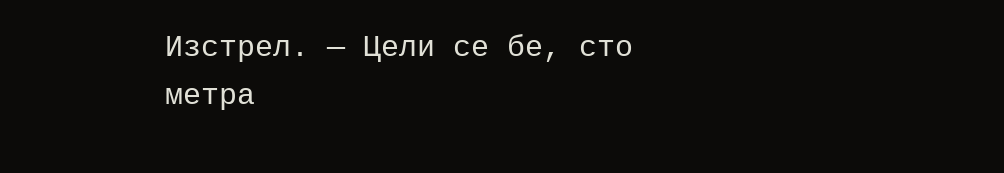Изстрел. — Цели се бе, сто метра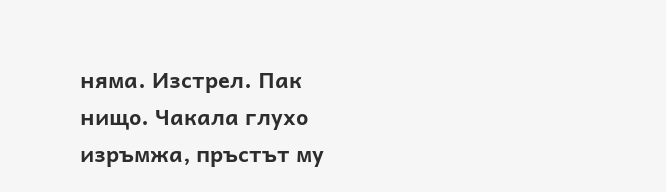няма. Изстрел. Пак нищо. Чакала глухо изръмжа, пръстът му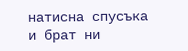натисна спусъка и брат ни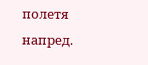полетя напред.